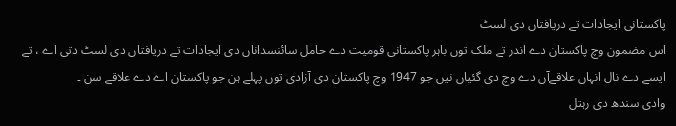پاکستانی ایجادات تے دریافتاں دی لسٹ
اس مضمون وچ پاکستان دے اندر تے ملک توں باہر پاکستانی قومیت دے حامل سائنسداناں دی ایجادات تے دریافتاں دی لسٹ دتی اے ، تے ايسے دے نال انہاں علاقےآں دے وچ دی گئیاں نيں جو 1947 وچ پاکستان دی آزادی توں پہلے ہن جو پاکستان اے دے علاقے سن ۔
وادی سندھ دی رہتل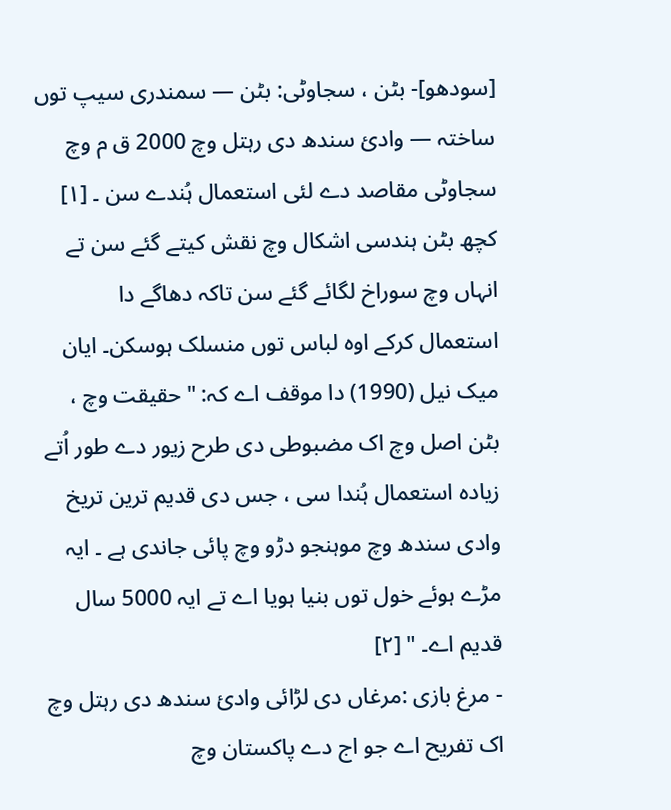[سودھو]- بٹن ، سجاوٹی: بٹن — سمندری سیپ توں ساختہ — وادئ سندھ دی رہتل وچ 2000 ق م وچ سجاوٹی مقاصد دے لئی استعمال ہُندے سن ۔ [۱] کچھ بٹن ہندسی اشکال وچ نقش کیتے گئے سن تے انہاں وچ سوراخ لگائے گئے سن تاکہ دھاگے دا استعمال کرکے اوہ لباس توں منسلک ہوسکن۔ ایان میک نیل (1990) دا موقف اے کہ: "حقیقت وچ ، بٹن اصل وچ اک مضبوطی دی طرح زیور دے طور اُتے زیادہ استعمال ہُندا سی ، جس دی قدیم ترین تریخ وادی سندھ وچ موہنجو دڑو وچ پائی جاندی ہے ۔ ایہ مڑے ہوئے خول توں بنیا ہویا اے تے ایہ 5000 سال قدیم اے۔ " [۲]
- مرغ بازی :مرغاں دی لڑائی وادئ سندھ دی رہتل وچ اک تفریح اے جو اج دے پاکستان وچ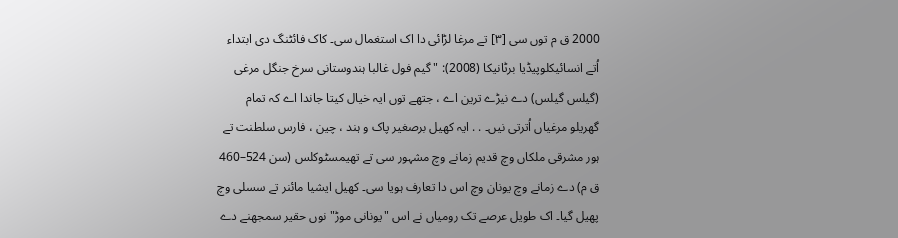2000 ق م توں سی [۳] تے مرغا لڑائی دا اک استغمال سی۔ کاک فائٹنگ دی ابتداء اُتے انسائیکلوپیڈیا برٹانیکا (2008): "گیم فول غالبا ہندوستانی سرخ جنگل مرغی (گیلس گیلس) دے نیڑے ترین اے ، جتھے توں ایہ خیال کيتا جاندا اے کہ تمام گھریلو مرغیاں اُترتی نيں۔ . . ایہ کھیل برصغیر پاک و ہند ، چین ، فارس سلطنت تے ہور مشرقی ملکاں وچ قدیم زمانے وچ مشہور سی تے تھیمسٹوکلس (سن 524–460 ق م) دے زمانے وچ یونان وچ اس دا تعارف ہويا سی۔ کھیل ایشیا مائنر تے سسلی وچ پھیل گیا۔ اک طویل عرصے تک رومیاں نے اس "یونانی موڑ" نوں حقیر سمجھنے دے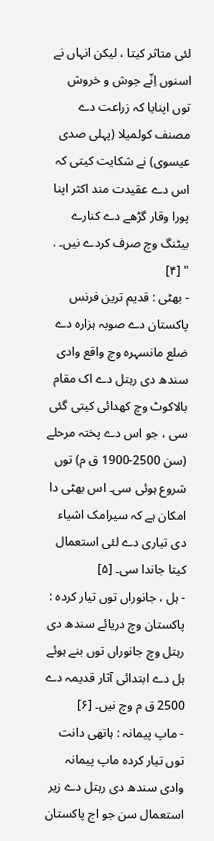لئی متاثر کيتا ، لیکن انہاں نے اسنوں اِنّے جوش و خروش توں اپنایا کہ زراعت دے مصنف کولمیلا (پہلی صدی عیسوی) نے شکایت کیتی کہ اس دے عقیدت مند اکثر اپنا پورا وقار گڑھے دے کنارے بیٹنگ وچ صرف کردے نيں۔ . " [۴]
- بھٹی : قدیم ترین فرنس پاکستان دے صوبہ ہزارہ دے ضلع مانسہرہ وچ واقع وادی سندھ دی رہتل دے اک مقام بالاکوٹ وچ کھدائی کيتی گئی سی ، جو اس دے پختہ مرحلے (سن 2500-1900 ق م) توں شروع ہوئی سی۔ اس بھٹی دا امکان ہے کہ سیرامک اشیاء دی تیاری دے لئی استعمال کيتا جاندا سی۔ [۵]
- ہل ، جانوراں توں تیار کردہ : پاکستان وچ دریائے سندھ دی رہتل وچ جانوراں توں بنے ہوئے ہل دے ابتدائی آثار قدیمہ دے 2500 ق م وچ نيں۔ [۶]
- ماپ پیمانہ : ہاتھی دانت توں تیار کردہ ماپ پیمانہ وادی سندھ دی رہتل دے زیر استعمال سن جو اج پاکستان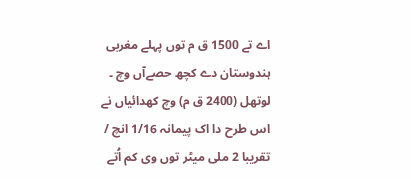اے تے 1500 ق م توں پہلے مغربی ہندوستان دے کچھ حصےآں وچ ۔ لوتھل (2400 ق م) وچ کھدائیاں نے اس طرح دا اک پیمانہ 1/16 انچ / تقریبا 2 ملی میٹر توں وی کم اُتے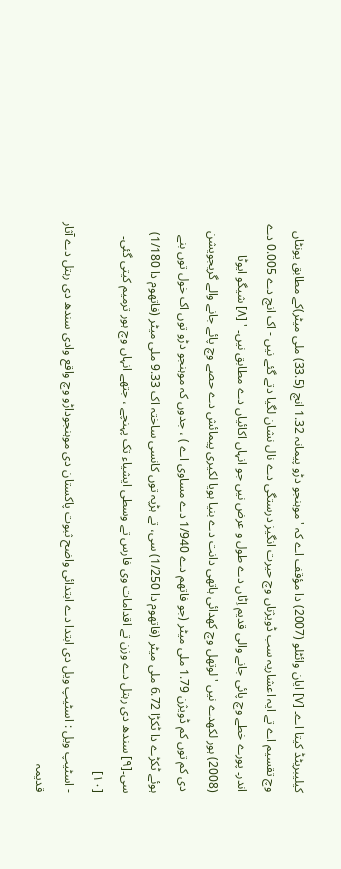کیلیبریٹڈ کيتا اے۔ [۷] ایان وائٹلو (2007) دا مؤقف اے کہ 'موہنجو دڑو پیمانہ 1.32 انچ (33.5) ملی میٹر)کے مطابق یونٹاں وچ تقسیم اے تے ایہ اعشاریہ سب ڈویژناں وچ حیرت انگیز درستگی دے نال نشان لگیا دتے گئے نيں - اک انچ دے 0.005 دے اندر۔ پورے خطے وچ پائی جانے والی قدیم اِٹاں دے طول و عرض نيں جو انہاں اکائیاں دے مطابق نيں۔ ' [۸] شیگو ایوٹا (2008) ہور لکھدے نيں 'لوتھل وچ کھدائی ہاتھی دانت دے بنیا ہویا لکیری پیمائش دے حصے وچ پائے جانے والے گریجویشن دی کم توں کم ڈویژن 1.79 ملی میٹر (جو فاتھم دے 1/940 دے مساوی اے ) ، جدوں کہ موہنجو دڑو توں اک خول توں بنے ہوئے ٹکڑے دا ٹکڑا 6.72 ملی میٹر (فاتھوم دا 1/250) سی، تے ہڑپہ توں کانسی ساختہ اک 9.33 ملی میٹر (فاتھوم دا 1/180) سی۔[۹] سندھ دی رہتل دے وزن تے اقدامات وی فارس تے وسطی ایشیاء تک پہنچے ، جتھے انہاں وچ ہور ترمیم کيتی گئی۔ [۱۰]
- اسٹیپ ویل : اسٹیپ ویل دی ابتدا دے ابتدائی واضح ثبوت پاکستان دی موہنجوداڑو وچ واقع وادی سندھ دی رہتل دے آثار قدیمہ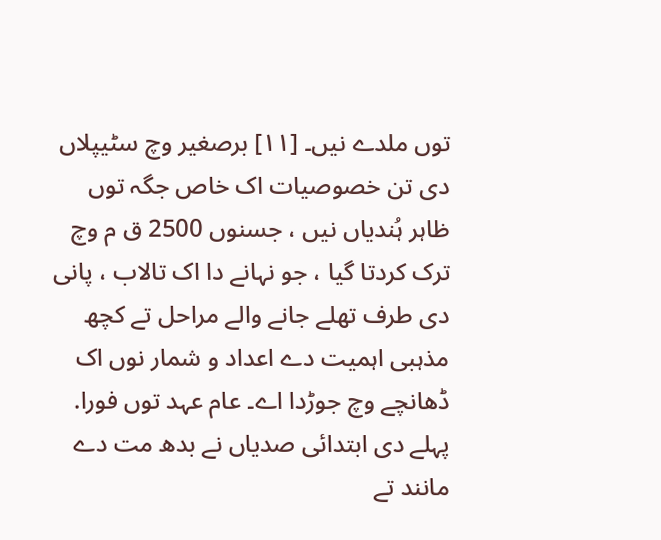توں ملدے نيں۔ [۱۱] برصغیر وچ سٹیپلاں دی تن خصوصیات اک خاص جگہ توں ظاہر ہُندیاں نيں ، جسنوں 2500 ق م وچ ترک کردتا گیا ، جو نہانے دا اک تالاب ، پانی دی طرف تھلے جانے والے مراحل تے کچھ مذہبی اہمیت دے اعداد و شمار نوں اک ڈھانچے وچ جوڑدا اے۔ عام عہد توں فورا. پہلے دی ابتدائی صدیاں نے بدھ مت دے مانند تے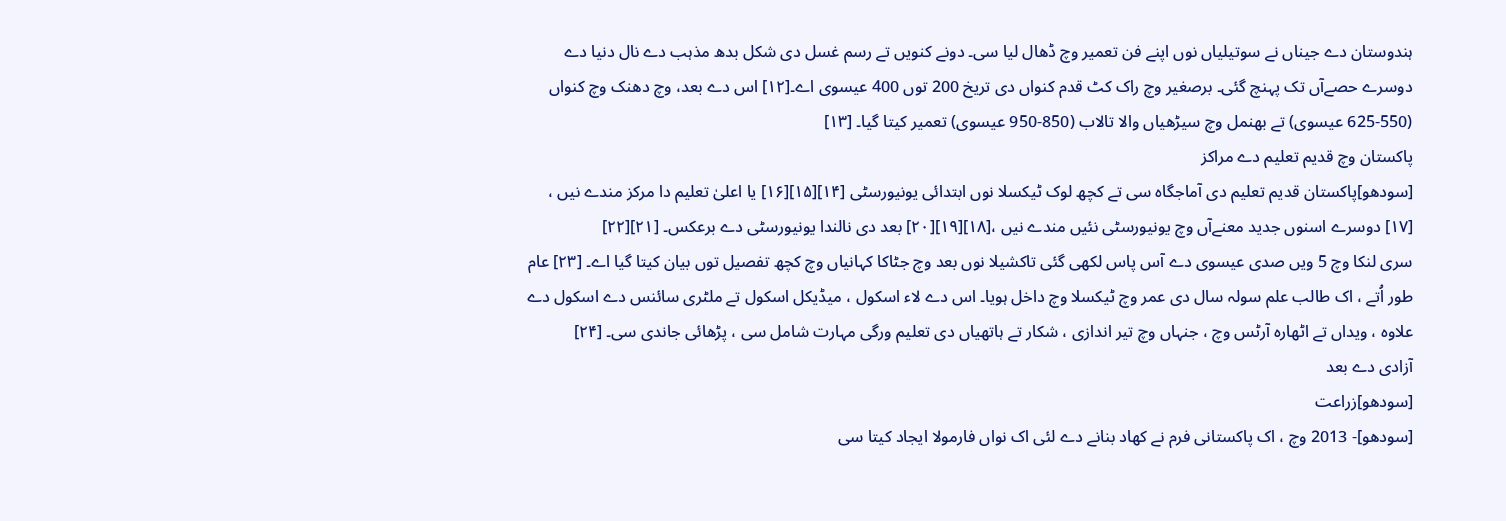ہندوستان دے جیناں نے سوتیلیاں نوں اپنے فن تعمیر وچ ڈھال لیا سی۔ دونے کنويں تے رسم غسل دی شکل بدھ مذہب دے نال دنیا دے دوسرے حصےآں تک پہنچ گئی۔ برصغیر وچ راک کٹ قدم کنواں دی تریخ 200 توں 400 عیسوی اے۔[۱۲] اس دے بعد، وچ دھنک وچ کنواں (550-625 عیسوی) تے بھنمل وچ سیڑھیاں والا تالاب (850-950 عیسوی) تعمیر کيتا گیا۔ [۱۳]
پاکستان وچ قدیم تعلیم دے مراکز
[سودھو]پاکستان قدیم تعلیم دی آماجگاہ سی تے کچھ لوک ٹیکسلا نوں ابتدائی یونیورسٹی [۱۴][۱۵][۱۶] یا اعلیٰ تعلیم دا مرکز مندے نيں ، [۱۷] دوسرے اسنوں جدید معنےآں وچ یونیورسٹی نئيں مندے نيں ،[۱۸][۱۹][۲۰] بعد دی نالندا یونیورسٹی دے برعکس۔ [۲۱][۲۲]
سری لنکا وچ 5 ويں صدی عیسوی دے آس پاس لکھی گئی تاکشیلا نوں بعد وچ جٹاکا کہانیاں وچ کچھ تفصیل توں بیان کيتا گیا اے۔ [۲۳] عام طور اُتے ، اک طالب علم سولہ سال دی عمر وچ ٹیکسلا وچ داخل ہويا۔ اس دے لاء اسکول ، میڈیکل اسکول تے ملٹری سائنس دے اسکول دے علاوہ ، ویداں تے اٹھارہ آرٹس وچ ، جنہاں وچ تیر اندازی ، شکار تے ہاتھیاں دی تعلیم ورگی مہارت شامل سی ، پڑھائی جاندی سی۔ [۲۴]
آزادی دے بعد
[سودھو]زراعت
[سودھو]- 2013 وچ ، اک پاکستانی فرم نے کھاد بنانے دے لئی اک نواں فارمولا ایجاد کيتا سی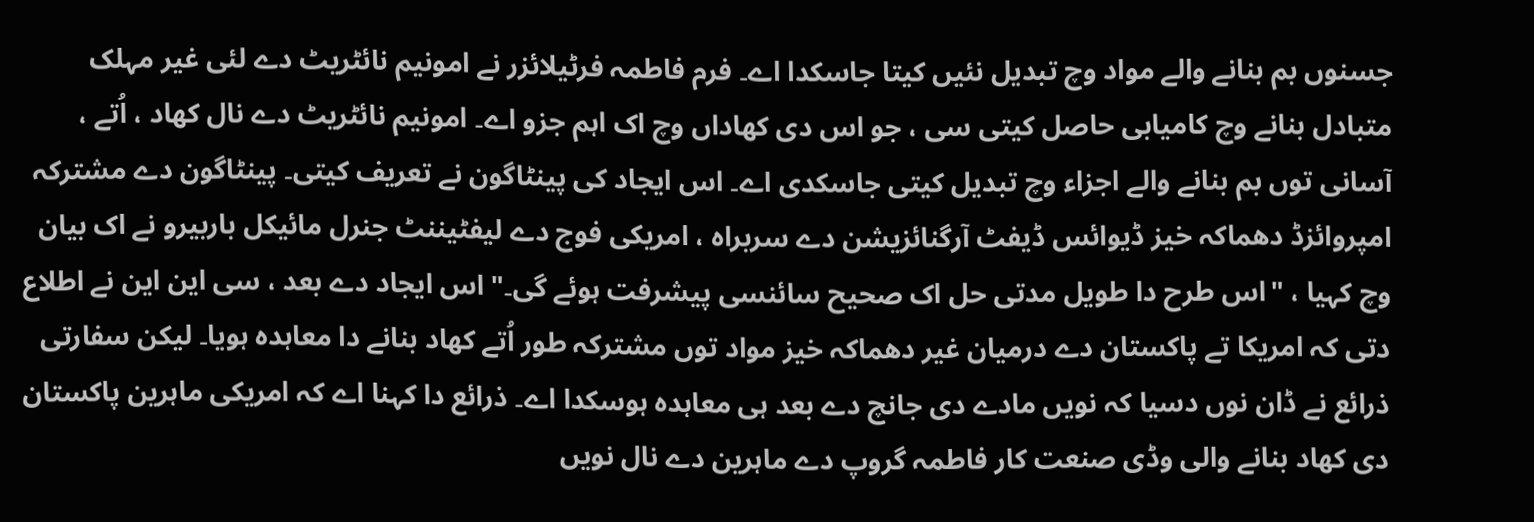جسنوں بم بنانے والے مواد وچ تبدیل نئيں کيتا جاسکدا اے۔ فرم فاطمہ فرٹیلائزر نے امونیم نائٹریٹ دے لئی غیر مہلک متبادل بنانے وچ کامیابی حاصل کيتی سی ، جو اس دی کھاداں وچ اک اہم جزو اے۔ امونیم نائٹریٹ دے نال کھاد ، اُتے ، آسانی توں بم بنانے والے اجزاء وچ تبدیل کيتی جاسکدی اے۔ اس ایجاد کی پینٹاگون نے تعریف کيتی۔ پینٹاگون دے مشترکہ امپروائزڈ دھماکہ خیز ڈیوائس ڈیفٹ آرگنائزیشن دے سربراہ ، امریکی فوج دے لیفٹیننٹ جنرل مائیکل باربیرو نے اک بیان وچ کہیا ، "اس طرح دا طویل مدتی حل اک صحیح سائنسی پیشرفت ہوئے گی۔" اس ایجاد دے بعد ، سی این این نے اطلاع دتی کہ امریکا تے پاکستان دے درمیان غیر دھماکہ خیز مواد توں مشترکہ طور اُتے کھاد بنانے دا معاہدہ ہويا۔ لیکن سفارتی ذرائع نے ڈان نوں دسیا کہ نويں مادے دی جانچ دے بعد ہی معاہدہ ہوسکدا اے۔ ذرائع دا کہنا اے کہ امریکی ماہرین پاکستان دی کھاد بنانے والی وڈی صنعت کار فاطمہ گروپ دے ماہرین دے نال نويں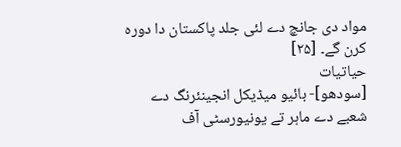مواد دی جانچ دے لئی جلد پاکستان دا دورہ کرن گے۔ [۲۵]
حیاتیات
[سودھو]- بائیو میڈیکل انجینئرنگ دے شعبے دے ماہر تے یونیورسٹی آف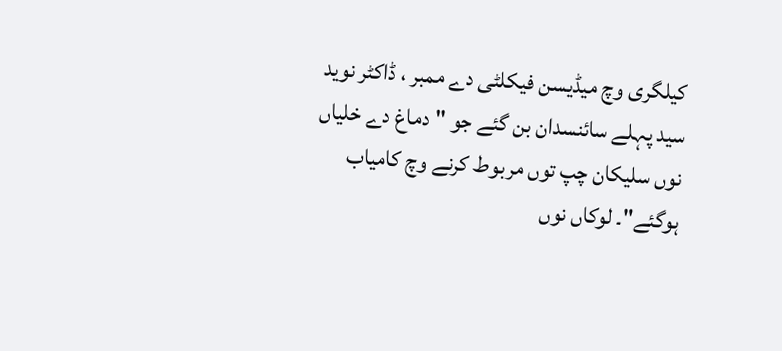کیلگری وچ میڈیسن فیکلٹی دے ممبر ، ڈاکٹر نوید سید پہلے سائنسدان بن گئے جو "دماغ دے خلیاں نوں سلیکان چپ توں مربوط کرنے وچ کامیاب ہوگئے"۔ لوکاں نوں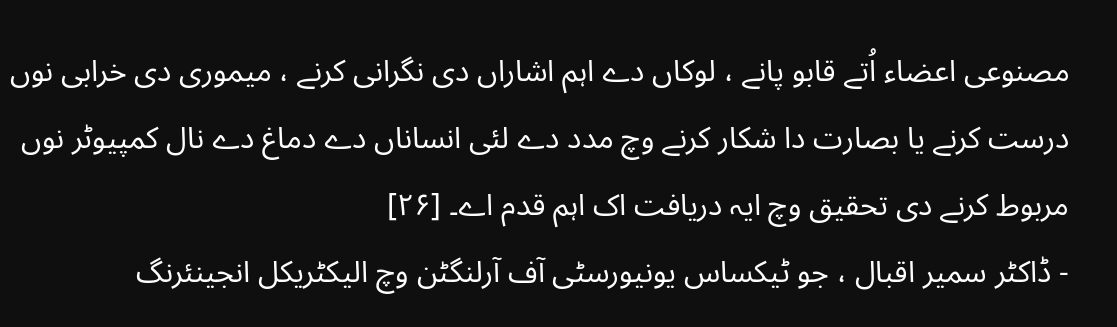مصنوعی اعضاء اُتے قابو پانے ، لوکاں دے اہم اشاراں دی نگرانی کرنے ، میموری دی خرابی نوں درست کرنے یا بصارت دا شکار کرنے وچ مدد دے لئی انساناں دے دماغ دے نال کمپیوٹر نوں مربوط کرنے دی تحقیق وچ ایہ دریافت اک اہم قدم اے۔ [۲۶]
- ڈاکٹر سمیر اقبال ، جو ٹیکساس یونیورسٹی آف آرلنگٹن وچ الیکٹریکل انجینئرنگ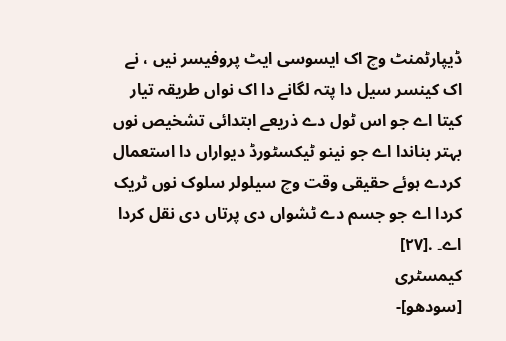ڈیپارٹمنٹ وچ اک ایسوسی ایٹ پروفیسر نيں ، نے اک کینسر سیل دا پتہ لگانے دا اک نواں طریقہ تیار کيتا اے جو اس ٹول دے ذریعے ابتدائی تشخیص نوں بہتر بناندا اے جو نینو ٹیکسٹورڈ دیواراں دا استعمال کردے ہوئے حقیقی وقت وچ سیلولر سلوک نوں ٹریک کردا اے جو جسم دے ٹشواں دی پرتاں دی نقل کردا اے۔ .[۲۷]
کیمسٹری
[سودھو]-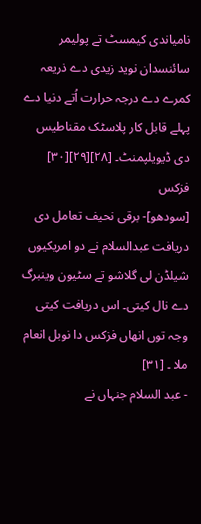نامیاندی کیمسٹ تے پولیمر سائنسدان نوید زیدی دے ذریعہ کمرے دے درجہ حرارت اُتے دنیا دے پہلے قابل کار پلاسٹک مقناطیس دی ڈیویلپمنٹ۔ [۲۸][۲۹][۳۰]
فزکس
[سودھو]- برقی نحیف تعامل دی دریافت عبدالسلام نے دو امریکیوں شیلڈن لی گلاشو تے سٹیون وینبرگ دے نال کيتی۔ اس دریافت کيتی وجہ توں انھاں فزکس دا نوبل انعام ملا ۔ [۳۱]
- عبد السلام جنہاں نے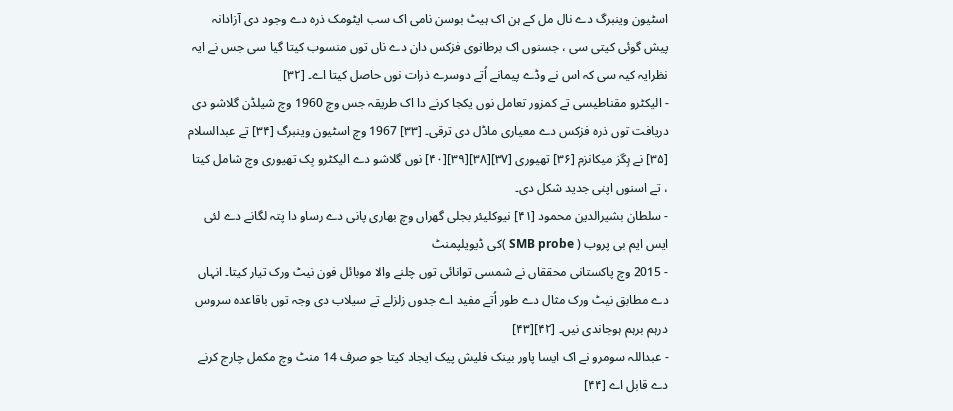اسٹیون وینبرگ دے نال مل کے ہن اک ہیٹ بوسن نامی اک سب ایٹومک ذرہ دے وجود دی آزادانہ پیش گوئی کيتی سی ، جسنوں اک برطانوی فزکس دان دے ناں توں منسوب کيتا گیا سی جس نے ایہ نظرایہ کیہ سی کہ اس نے وڈے پیمانے اُتے دوسرے ذرات نوں حاصل کيتا اے۔ [۳۲]
- الیکٹرو مقناطیسی تے کمزور تعامل نوں یکجا کرنے دا اک طریقہ جس وچ 1960 وچ شیلڈن گلاشو دی دریافت توں ذرہ فزکس دے معیاری ماڈل دی ترقی۔ [۳۳] 1967 وچ اسٹیون وینبرگ [۳۴] تے عبدالسلام [۳۵] نے ہِگز میکانزم [۳۶] تھیوری [۳۷][۳۸][۳۹][۴۰] نوں گلاشو دے الیکٹرو بِک تھیوری وچ شامل کيتا ، تے اسنوں اپنی جدید شکل دی۔
- سلطان بشیرالدین محمود [۴۱] نیوکلیئر بجلی گھراں وچ بھاری پانی دے رساو دا پتہ لگانے دے لئی ایس ایم بی پروب ( SMB probe )کی ڈیویلپمنٹ
- 2015 وچ پاکستانی محققاں نے شمسی توانائی توں چلنے والا موبائل فون نیٹ ورک تیار کيتا۔ انہاں دے مطابق نیٹ ورک مثال دے طور اُتے مفید اے جدوں زلزلے تے سیلاب دی وجہ توں باقاعدہ سروس درہم برہم ہوجاندی نيں۔ [۴۲][۴۳]
- عبداللہ سومرو نے اک ایسا پاور بینک فلیش پیک ایجاد کيتا جو صرف 14 منٹ وچ مکمل چارج کرنے دے قابل اے [۴۴]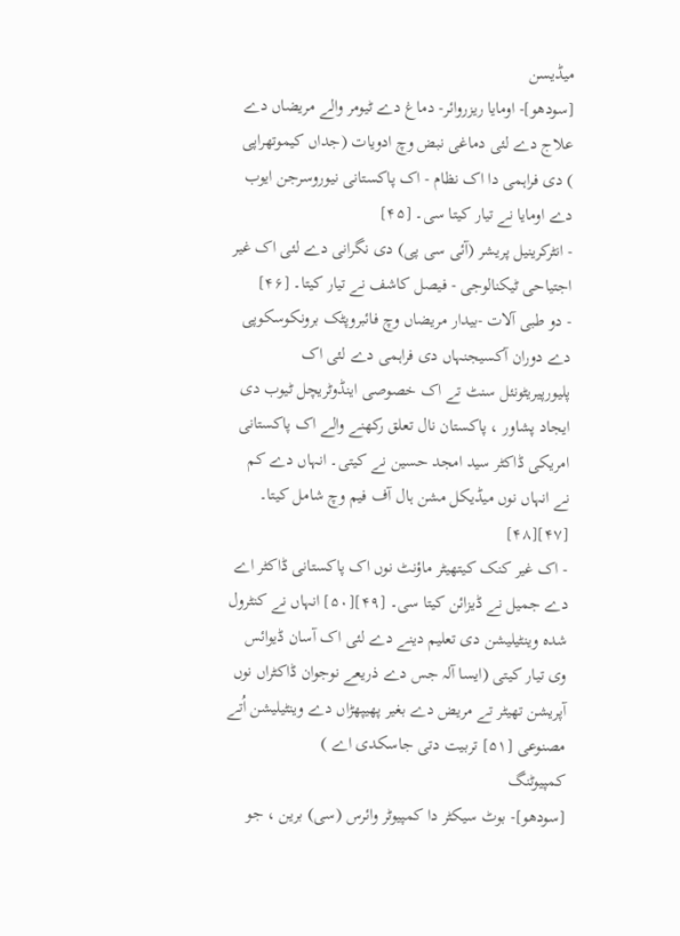میڈیسن
[سودھو]- اومایا ریزروائر- دماغ دے ٹیومر والے مریضاں دے علاج دے لئی دماغی نبض وچ ادویات (جداں کیموتھراپی ) دی فراہمی دا اک نظام - اک پاکستانی نیوروسرجن ایوب دے اومایا نے تیار کيتا سی۔ [۴۵]
- انٹرکرینیل پریشر (آئی سی پی) دی نگرانی دے لئی اک غیر اجتیاحی ٹیکنالوجی - فیصل کاشف نے تیار کيتا۔ [۴۶]
- دو طبی آلات -بیدار مریضاں وچ فائبروپٹک برونکوسکوپی دے دوران آکسیجنہاں دی فراہمی دے لئی اک پلیورپیریٹونئل سنٹ تے اک خصوصی اینڈوٹریچل ٹیوب دی ایجاد پشاور ، پاکستان نال تعلق رکھنے والے اک پاکستانی امریکی ڈاکٹر سید امجد حسین نے کيتی۔ انہاں دے کم نے انہاں نوں میڈیکل مشن ہال آف فیم وچ شامل کيتا۔ [۴۷][۴۸]
- اک غیر کنک کیتھیٹر ماؤنٹ نوں اک پاکستانی ڈاکٹر اے دے جمیل نے ڈیزائن کيتا سی۔ [۴۹][۵۰] انہاں نے کنٹرول شدہ وینٹیلیشن دی تعلیم دینے دے لئی اک آسان ڈیوائس وی تیار کيتی (ایسا آلہ جس دے ذریعے نوجوان ڈاکٹراں نوں آپریشن تھیٹر تے مریض دے بغیر پھیپھڑاں دے وینٹیلیشن اُتے مصنوعی [۵۱] تربیت دتی جاسکدی اے )
کمپیوٹنگ
[سودھو]- بوٹ سیکٹر دا کمپیوٹر وائرس (سی) برین ، جو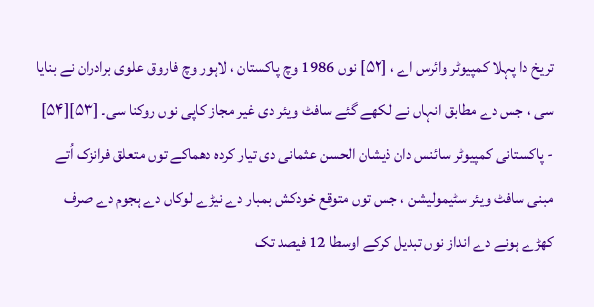تریخ دا پہلا کمپیوٹر وائرس اے ، [۵۲] نوں 1986 وچ پاکستان ، لاہور وچ فاروق علوی برادران نے بنایا سی ، جس دے مطابق انہاں نے لکھے گئے سافٹ ویئر دی غیر مجاز کاپی نوں روکنا سی۔ [۵۳][۵۴]
- پاکستانی کمپیوٹر سائنس دان ذیشان الحسن عثمانی دی تیار کردہ دھماکے توں متعلق فرانزک اُتے مبنی سافٹ ویئر سٹیمولیشن ، جس توں متوقع خودکش بمبار دے نیڑے لوکاں دے ہجوم دے صرف کھڑے ہونے دے انداز نوں تبدیل کرکے اوسطا 12 فیصد تک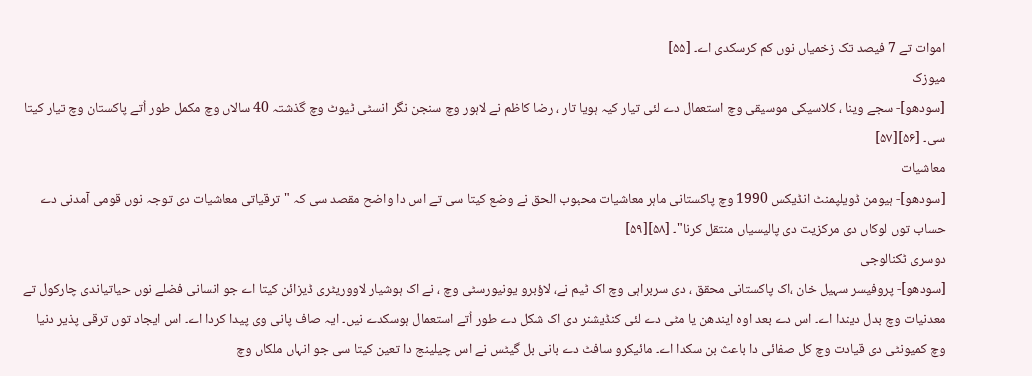اموات تے 7 فیصد تک زخمیاں نوں کم کرسکدی اے۔ [۵۵]
میوزک
[سودھو]- سجے وینا ، کلاسیکی موسیقی وچ استعمال دے لئی تیار کیہ ہویا تار ، رضا کاظم نے لاہور وچ سنجن نگر انسٹی ٹیوٹ وچ گذشتہ 40 سالاں وچ مکمل طور اُتے پاکستان وچ تیار کيتا سی۔ [۵۶][۵۷]
معاشیات
[سودھو]- ہیومن ڈویلپمنٹ انڈیکس 1990 وچ پاکستانی ماہر معاشیات محبوب الحق نے وضع کيتا سی تے اس دا واضح مقصد سی کہ "ترقیاتی معاشیات دی توجہ نوں قومی آمدنی دے حساب توں لوکاں دی مرکزیت دی پالیسیاں منتقل کرنا"۔ [۵۸][۵۹]
دوسری ٹکنالوجی
[سودھو]- پروفیسر سہیل خان ،اک پاکستانی محقق ، دی سربراہی وچ اک ٹیم نے، لاؤبرو یونیورسٹی وچ ، نے اک ہوشیار لاووریٹری ڈیزائن کيتا اے جو انسانی فضلے نوں حیاتیاندی چارکول تے معدنیات وچ بدل دیندا اے۔ اس دے بعد اوہ ایندھن یا مٹی دے لئی کنڈیشنر دی اک شکل دے طور اُتے استعمال ہوسکدے نيں۔ ایہ صاف پانی وی پیدا کردا اے۔ اس ایجاد توں ترقی پذیر دنیا وچ کمیونٹی دی قیادت وچ کل صفائی دا باعث بن سکدا اے۔ مائیکرو سافٹ دے بانی بل گیٹس نے اس چیلینج دا تعین کيتا سی جو انہاں ملکاں وچ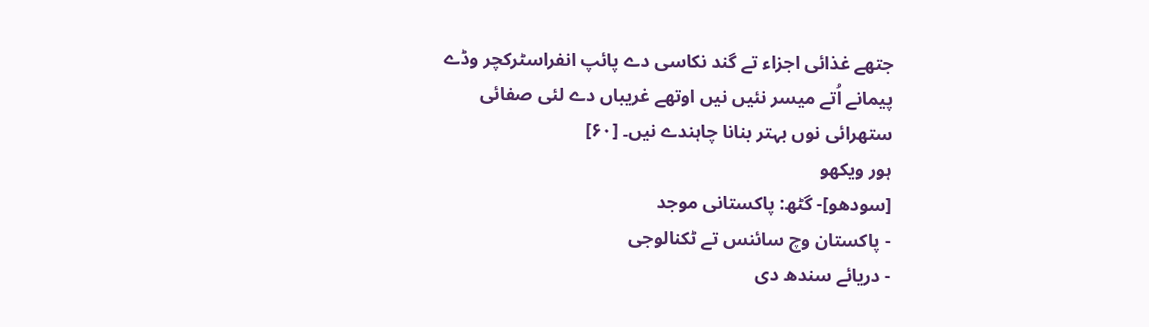جتھے غذائی اجزاء تے گند نکاسی دے پائپ انفراسٹرکچر وڈے پیمانے اُتے میسر نئيں نيں اوتھے غریباں دے لئی صفائی ستھرائی نوں بہتر بنانا چاہندے نيں۔ [۶۰]
ہور ویکھو
[سودھو]- گٹھ: پاکستانی موجد
- پاکستان وچ سائنس تے ٹکنالوجی
- دریائے سندھ دی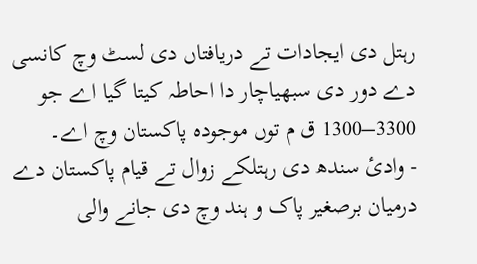رہتل دی ایجادات تے دریافتاں دی لسٹ وچ کانسی دے دور دی سبھیاچار دا احاطہ کيتا گیا اے جو 3300–1300 ق م توں موجودہ پاکستان وچ اے۔
- وادیٔ سندھ دی رہتلکے زوال تے قیام پاکستان دے درمیان برصغیر پاک و ہند وچ دی جانے والی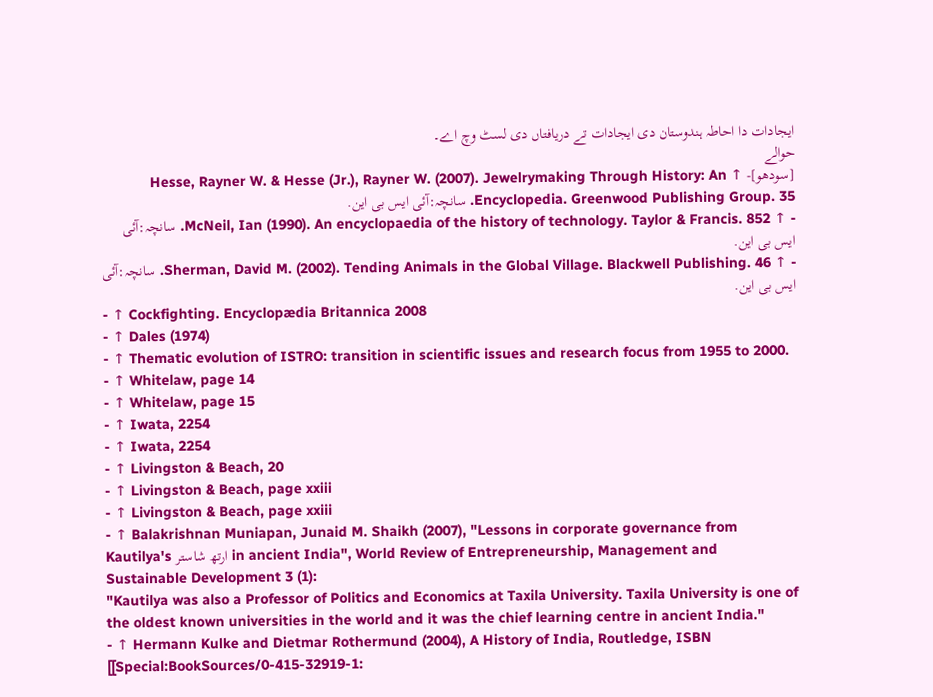ایجادات دا احاطہ ہندوستان دی ایجادات تے دریافتاں دی لسٹ وچ اے۔
حوالے
[سودھو]- ↑ Hesse, Rayner W. & Hesse (Jr.), Rayner W. (2007). Jewelrymaking Through History: An Encyclopedia. Greenwood Publishing Group. 35. سانچہ:آئی ایس بی این.
- ↑ McNeil, Ian (1990). An encyclopaedia of the history of technology. Taylor & Francis. 852. سانچہ:آئی ایس بی این.
- ↑ Sherman, David M. (2002). Tending Animals in the Global Village. Blackwell Publishing. 46. سانچہ:آئی ایس بی این.
- ↑ Cockfighting. Encyclopædia Britannica 2008
- ↑ Dales (1974)
- ↑ Thematic evolution of ISTRO: transition in scientific issues and research focus from 1955 to 2000.
- ↑ Whitelaw, page 14
- ↑ Whitelaw, page 15
- ↑ Iwata, 2254
- ↑ Iwata, 2254
- ↑ Livingston & Beach, 20
- ↑ Livingston & Beach, page xxiii
- ↑ Livingston & Beach, page xxiii
- ↑ Balakrishnan Muniapan, Junaid M. Shaikh (2007), "Lessons in corporate governance from Kautilya's ارتھ شاستر in ancient India", World Review of Entrepreneurship, Management and Sustainable Development 3 (1):
"Kautilya was also a Professor of Politics and Economics at Taxila University. Taxila University is one of the oldest known universities in the world and it was the chief learning centre in ancient India."
- ↑ Hermann Kulke and Dietmar Rothermund (2004), A History of India, Routledge, ISBN [[Special:BookSources/0-415-32919-1: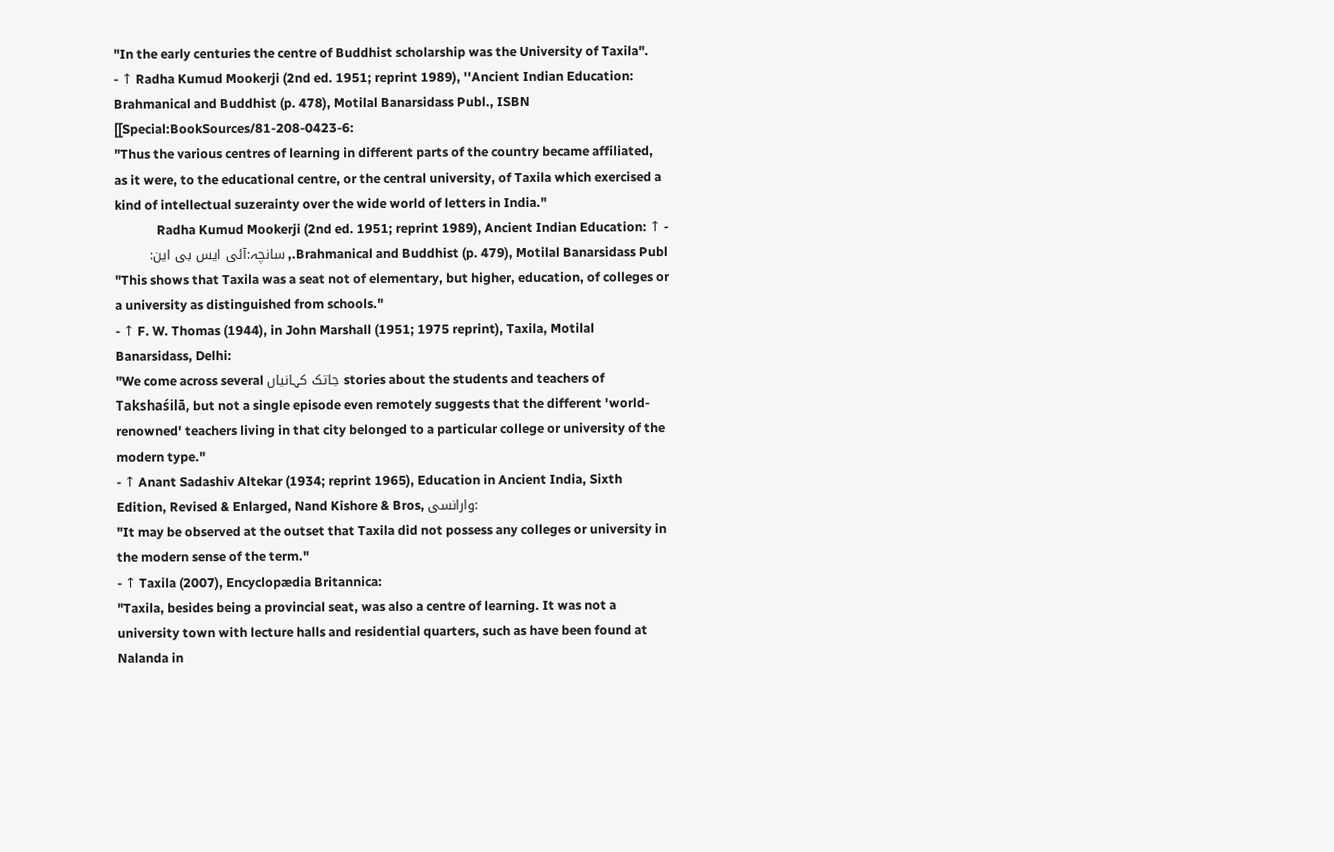"In the early centuries the centre of Buddhist scholarship was the University of Taxila".
- ↑ Radha Kumud Mookerji (2nd ed. 1951; reprint 1989), ''Ancient Indian Education: Brahmanical and Buddhist (p. 478), Motilal Banarsidass Publ., ISBN [[Special:BookSources/81-208-0423-6:
"Thus the various centres of learning in different parts of the country became affiliated, as it were, to the educational centre, or the central university, of Taxila which exercised a kind of intellectual suzerainty over the wide world of letters in India."
- ↑ Radha Kumud Mookerji (2nd ed. 1951; reprint 1989), Ancient Indian Education: Brahmanical and Buddhist (p. 479), Motilal Banarsidass Publ., سانچہ:آئی ایس بی این:
"This shows that Taxila was a seat not of elementary, but higher, education, of colleges or a university as distinguished from schools."
- ↑ F. W. Thomas (1944), in John Marshall (1951; 1975 reprint), Taxila, Motilal Banarsidass, Delhi:
"We come across several جاتک کہانیاں stories about the students and teachers of Takshaśilā, but not a single episode even remotely suggests that the different 'world-renowned' teachers living in that city belonged to a particular college or university of the modern type."
- ↑ Anant Sadashiv Altekar (1934; reprint 1965), Education in Ancient India, Sixth Edition, Revised & Enlarged, Nand Kishore & Bros, وارانسی:
"It may be observed at the outset that Taxila did not possess any colleges or university in the modern sense of the term."
- ↑ Taxila (2007), Encyclopædia Britannica:
"Taxila, besides being a provincial seat, was also a centre of learning. It was not a university town with lecture halls and residential quarters, such as have been found at Nalanda in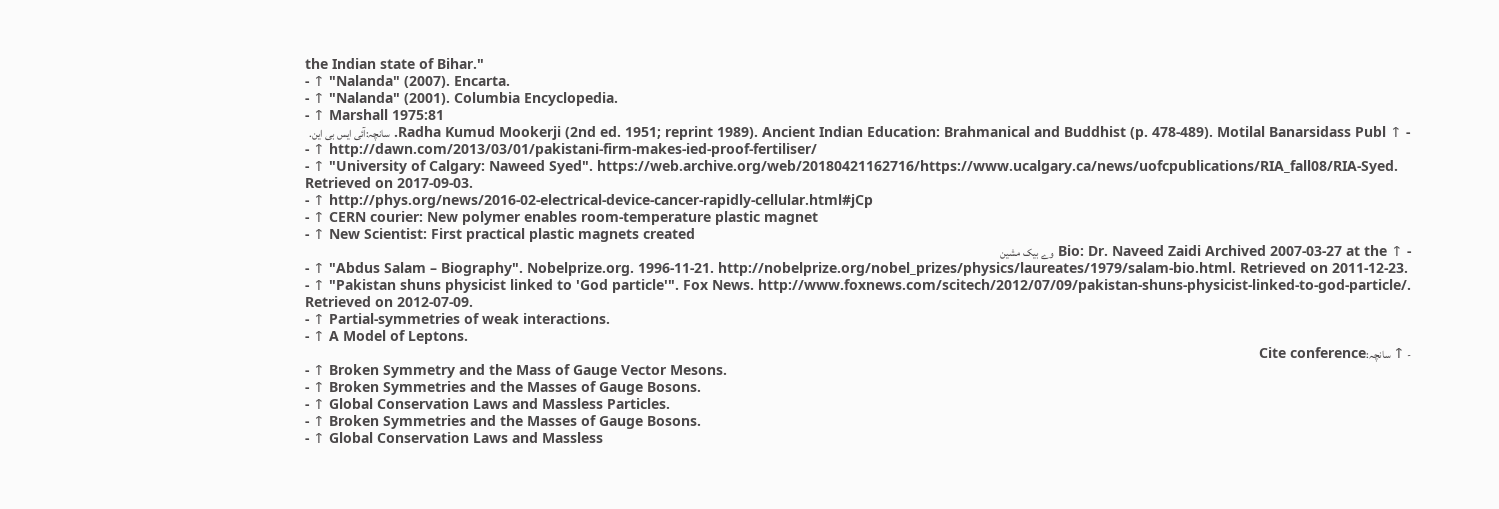the Indian state of Bihar."
- ↑ "Nalanda" (2007). Encarta.
- ↑ "Nalanda" (2001). Columbia Encyclopedia.
- ↑ Marshall 1975:81
- ↑ Radha Kumud Mookerji (2nd ed. 1951; reprint 1989). Ancient Indian Education: Brahmanical and Buddhist (p. 478-489). Motilal Banarsidass Publ. سانچہ:آئی ایس بی این.
- ↑ http://dawn.com/2013/03/01/pakistani-firm-makes-ied-proof-fertiliser/
- ↑ "University of Calgary: Naweed Syed". https://web.archive.org/web/20180421162716/https://www.ucalgary.ca/news/uofcpublications/RIA_fall08/RIA-Syed. Retrieved on 2017-09-03.
- ↑ http://phys.org/news/2016-02-electrical-device-cancer-rapidly-cellular.html#jCp
- ↑ CERN courier: New polymer enables room-temperature plastic magnet
- ↑ New Scientist: First practical plastic magnets created
- ↑ Bio: Dr. Naveed Zaidi Archived 2007-03-27 at the وے بیک مشین
- ↑ "Abdus Salam – Biography". Nobelprize.org. 1996-11-21. http://nobelprize.org/nobel_prizes/physics/laureates/1979/salam-bio.html. Retrieved on 2011-12-23.
- ↑ "Pakistan shuns physicist linked to 'God particle'". Fox News. http://www.foxnews.com/scitech/2012/07/09/pakistan-shuns-physicist-linked-to-god-particle/. Retrieved on 2012-07-09.
- ↑ Partial-symmetries of weak interactions.
- ↑ A Model of Leptons.
- ↑ سانچہ:Cite conference
- ↑ Broken Symmetry and the Mass of Gauge Vector Mesons.
- ↑ Broken Symmetries and the Masses of Gauge Bosons.
- ↑ Global Conservation Laws and Massless Particles.
- ↑ Broken Symmetries and the Masses of Gauge Bosons.
- ↑ Global Conservation Laws and Massless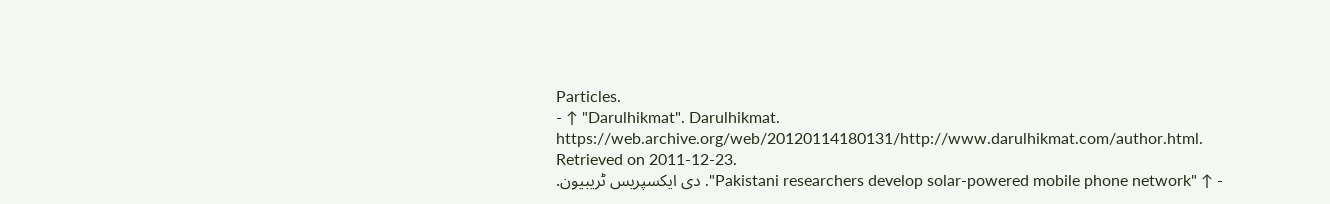Particles.
- ↑ "Darulhikmat". Darulhikmat. https://web.archive.org/web/20120114180131/http://www.darulhikmat.com/author.html. Retrieved on 2011-12-23.
- ↑ "Pakistani researchers develop solar-powered mobile phone network". دی ایکسپریس ٹریبیون.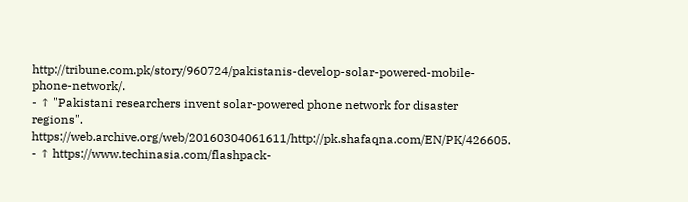http://tribune.com.pk/story/960724/pakistanis-develop-solar-powered-mobile-phone-network/.
- ↑ "Pakistani researchers invent solar-powered phone network for disaster regions". https://web.archive.org/web/20160304061611/http://pk.shafaqna.com/EN/PK/426605.
- ↑ https://www.techinasia.com/flashpack-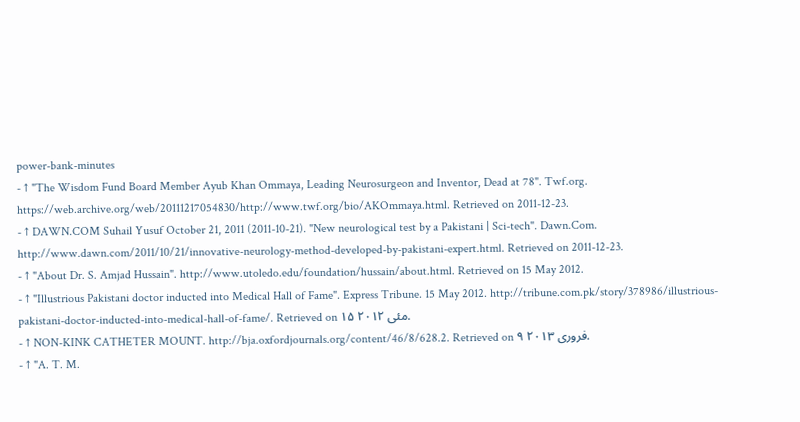power-bank-minutes
- ↑ "The Wisdom Fund Board Member Ayub Khan Ommaya, Leading Neurosurgeon and Inventor, Dead at 78". Twf.org. https://web.archive.org/web/20111217054830/http://www.twf.org/bio/AKOmmaya.html. Retrieved on 2011-12-23.
- ↑ DAWN.COM Suhail Yusuf October 21, 2011 (2011-10-21). "New neurological test by a Pakistani | Sci-tech". Dawn.Com. http://www.dawn.com/2011/10/21/innovative-neurology-method-developed-by-pakistani-expert.html. Retrieved on 2011-12-23.
- ↑ "About Dr. S. Amjad Hussain". http://www.utoledo.edu/foundation/hussain/about.html. Retrieved on 15 May 2012.
- ↑ "Illustrious Pakistani doctor inducted into Medical Hall of Fame". Express Tribune. 15 May 2012. http://tribune.com.pk/story/378986/illustrious-pakistani-doctor-inducted-into-medical-hall-of-fame/. Retrieved on ۱۵ مئی ۲۰۱۲.
- ↑ NON-KINK CATHETER MOUNT. http://bja.oxfordjournals.org/content/46/8/628.2. Retrieved on ۹ فروری ۲۰۱۳.
- ↑ "A. T. M.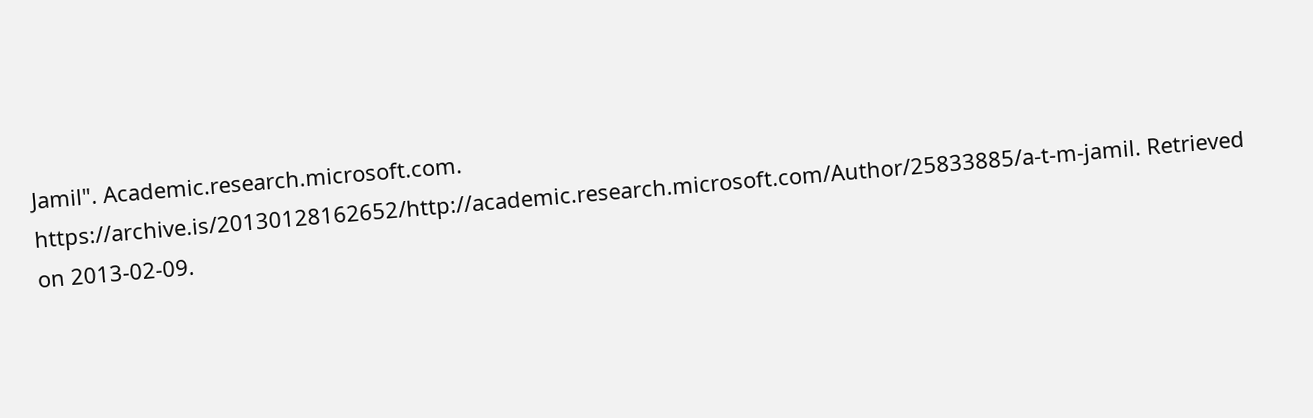Jamil". Academic.research.microsoft.com. https://archive.is/20130128162652/http://academic.research.microsoft.com/Author/25833885/a-t-m-jamil. Retrieved on 2013-02-09.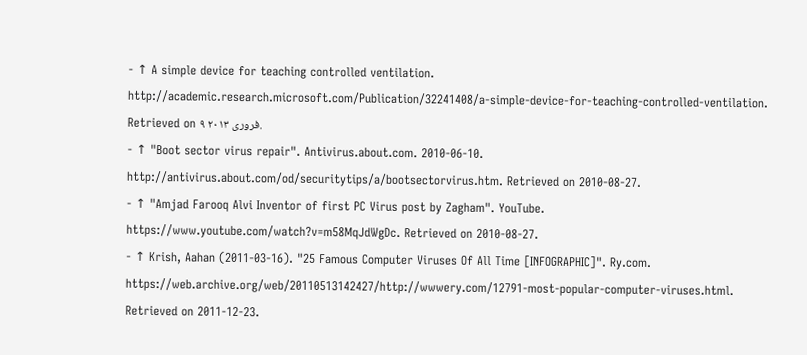- ↑ A simple device for teaching controlled ventilation. http://academic.research.microsoft.com/Publication/32241408/a-simple-device-for-teaching-controlled-ventilation. Retrieved on ۹ فروری ۲۰۱۳.
- ↑ "Boot sector virus repair". Antivirus.about.com. 2010-06-10. http://antivirus.about.com/od/securitytips/a/bootsectorvirus.htm. Retrieved on 2010-08-27.
- ↑ "Amjad Farooq Alvi Inventor of first PC Virus post by Zagham". YouTube. https://www.youtube.com/watch?v=m58MqJdWgDc. Retrieved on 2010-08-27.
- ↑ Krish, Aahan (2011-03-16). "25 Famous Computer Viruses Of All Time [INFOGRAPHIC]". Ry.com. https://web.archive.org/web/20110513142427/http://wwwery.com/12791-most-popular-computer-viruses.html. Retrieved on 2011-12-23.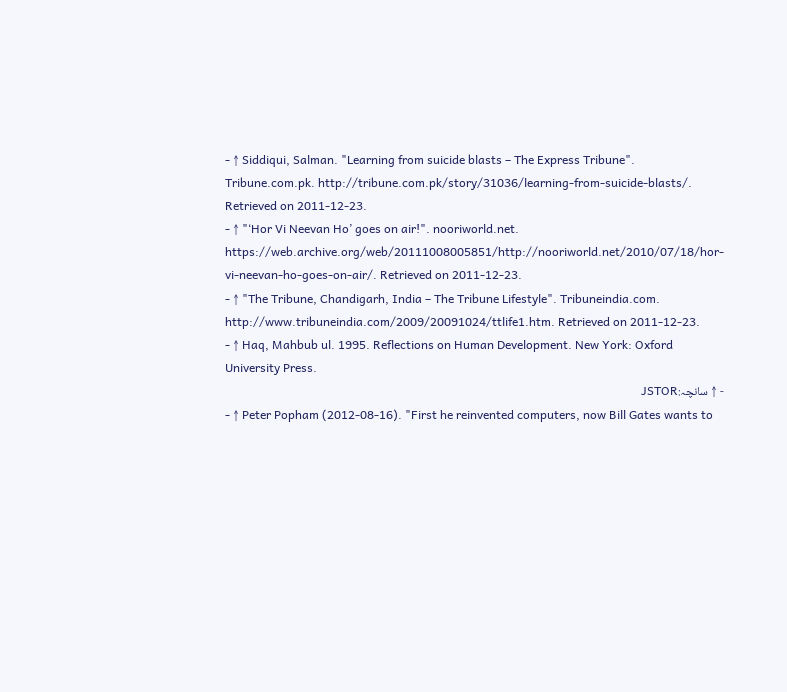- ↑ Siddiqui, Salman. "Learning from suicide blasts – The Express Tribune". Tribune.com.pk. http://tribune.com.pk/story/31036/learning-from-suicide-blasts/. Retrieved on 2011-12-23.
- ↑ "‘Hor Vi Neevan Ho’ goes on air!". nooriworld.net. https://web.archive.org/web/20111008005851/http://nooriworld.net/2010/07/18/hor-vi-neevan-ho-goes-on-air/. Retrieved on 2011-12-23.
- ↑ "The Tribune, Chandigarh, India – The Tribune Lifestyle". Tribuneindia.com. http://www.tribuneindia.com/2009/20091024/ttlife1.htm. Retrieved on 2011-12-23.
- ↑ Haq, Mahbub ul. 1995. Reflections on Human Development. New York: Oxford University Press.
- ↑ سانچہ:JSTOR
- ↑ Peter Popham (2012-08-16). "First he reinvented computers, now Bill Gates wants to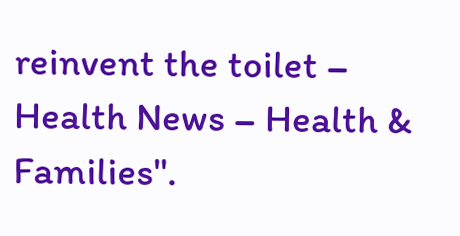reinvent the toilet – Health News – Health & Families".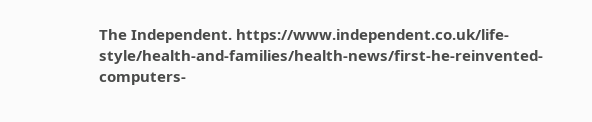The Independent. https://www.independent.co.uk/life-style/health-and-families/health-news/first-he-reinvented-computers-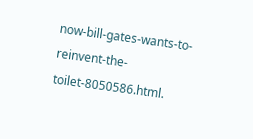now-bill-gates-wants-to-reinvent-the-toilet-8050586.html.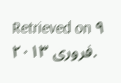Retrieved on ۹ فروری ۲۰۱۳.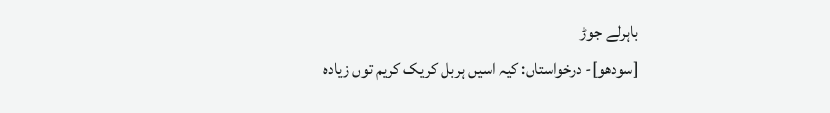باہرلے جوڑ
[سودھو]- درخواستاں: کیہ اسيں ہربل کریک کریم توں زیادہ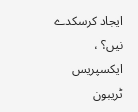ایجاد کرسکدے نيں؟ ، ایکسپریس ٹریبون